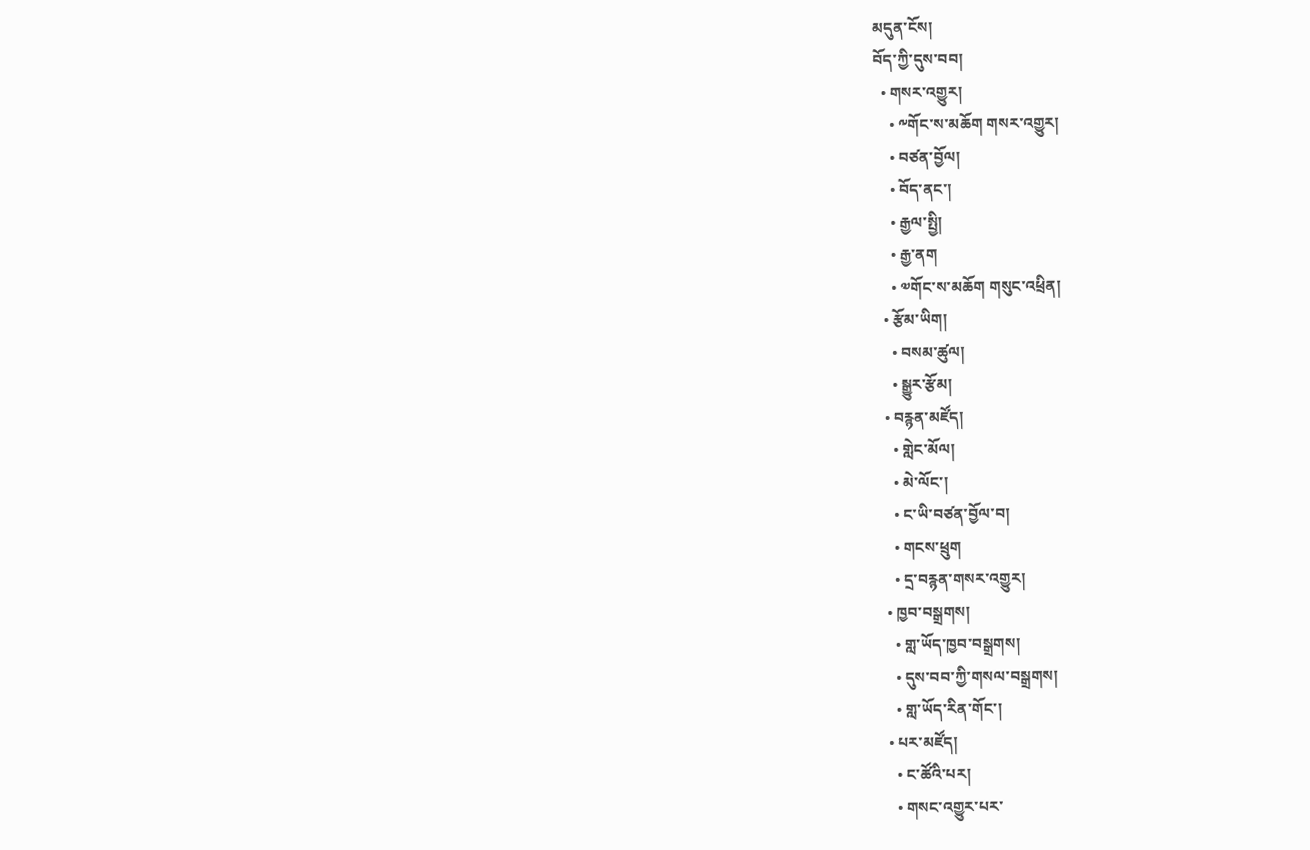མདུན་ངོས།
བོད་ཀྱི་དུས་བབ།
  • གསར་འགྱུར།
    • ༸གོང་ས་མཆོག གསར་འགྱུར།
    • བཙན་བྱོལ།
    • བོད་ནང་།
    • རྒྱལ་སྤྱི།
    • རྒྱ་ནག
    • ༧གོང་ས་མཆོག གསུང་འཕྲིན།
  • རྩོམ་ཡིག།
    • བསམ་ཚུལ།
    • སྒྱུར་རྩོམ།
  • བརྙན་མཛོད།
    • གླེང་མོལ།
    • མེ་ལོང་།
    • ང་ཡི་བཙན་བྱོལ་བ།
    • གངས་ཕྲུག
    • དྲ་བརྙན་གསར་འགྱུར།
  • ཁྱབ་བསྒྲགས།
    • གླ་ཡོད་ཁྱབ་བསྒྲགས།
    • དུས་བབ་ཀྱི་གསལ་བསྒྲགས།
    • གླ་ཡོད་རིན་གོང་།
  • པར་མཛོད།
    • ང་ཚོའི་པར།
    • གསང་འགྱུར་པར་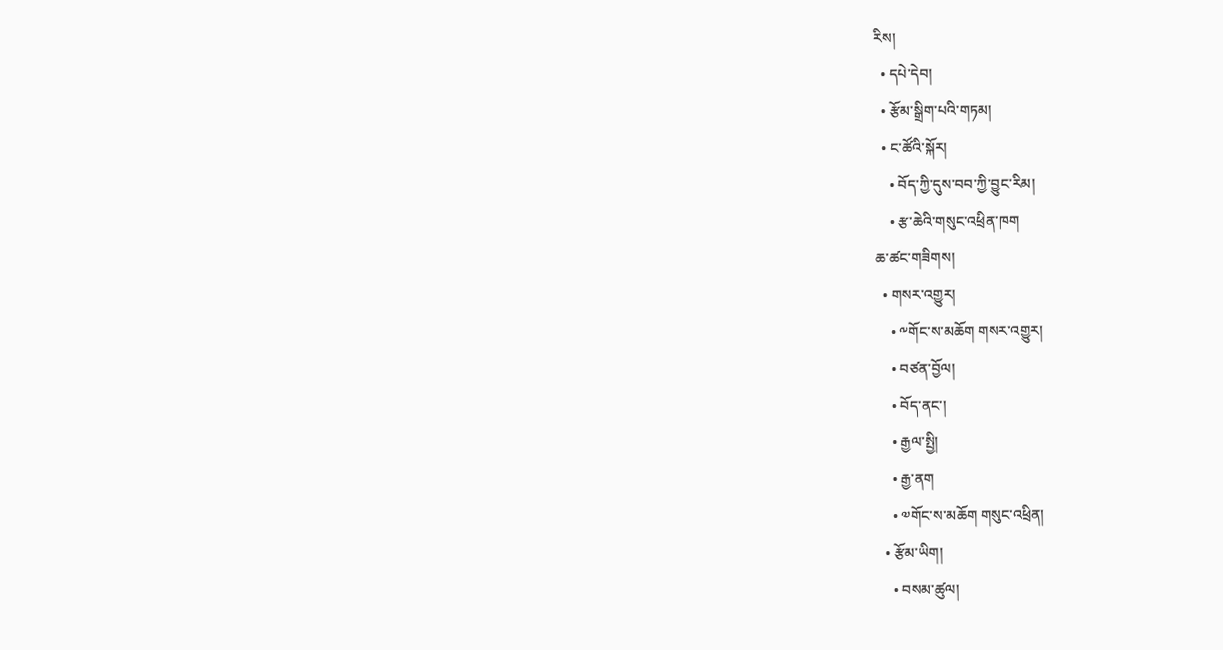རིས།
  • དཔེ་དེབ།
  • རྩོམ་སྒྲིག་པའི་གཏམ།
  • ང་ཚོའི་སྐོར།
    • བོད་ཀྱི་དུས་བབ་ཀྱི་བྱུང་རིམ།
    • རྩ་ཆེའི་གསུང་འཕྲིན་ཁག
ཆ་ཚང་གཟིགས།
  • གསར་འགྱུར།
    • ༸གོང་ས་མཆོག གསར་འགྱུར།
    • བཙན་བྱོལ།
    • བོད་ནང་།
    • རྒྱལ་སྤྱི།
    • རྒྱ་ནག
    • ༧གོང་ས་མཆོག གསུང་འཕྲིན།
  • རྩོམ་ཡིག།
    • བསམ་ཚུལ།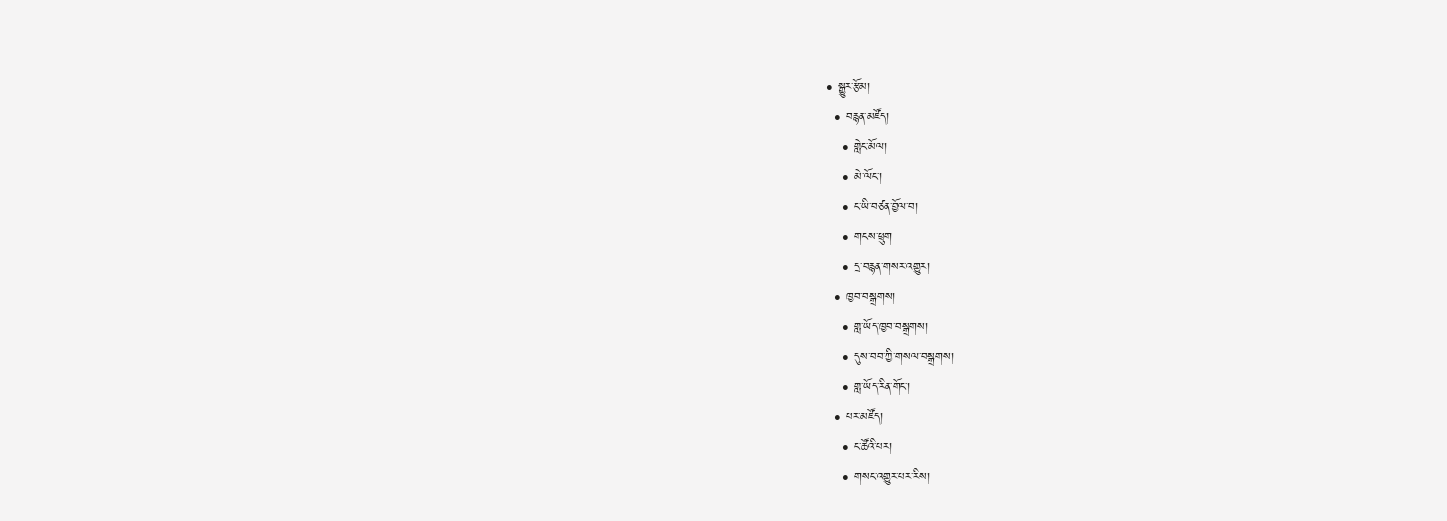• སྒྱུར་རྩོམ།
  • བརྙན་མཛོད།
    • གླེང་མོལ།
    • མེ་ལོང་།
    • ང་ཡི་བཙན་བྱོལ་བ།
    • གངས་ཕྲུག
    • དྲ་བརྙན་གསར་འགྱུར།
  • ཁྱབ་བསྒྲགས།
    • གླ་ཡོད་ཁྱབ་བསྒྲགས།
    • དུས་བབ་ཀྱི་གསལ་བསྒྲགས།
    • གླ་ཡོད་རིན་གོང་།
  • པར་མཛོད།
    • ང་ཚོའི་པར།
    • གསང་འགྱུར་པར་རིས།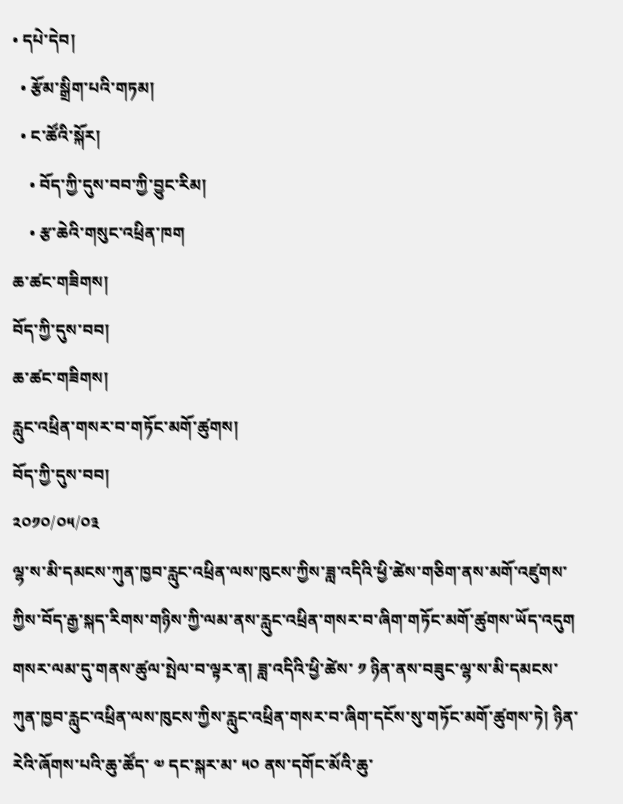• དཔེ་དེབ།
  • རྩོམ་སྒྲིག་པའི་གཏམ།
  • ང་ཚོའི་སྐོར།
    • བོད་ཀྱི་དུས་བབ་ཀྱི་བྱུང་རིམ།
    • རྩ་ཆེའི་གསུང་འཕྲིན་ཁག
ཆ་ཚང་གཟིགས།
བོད་ཀྱི་དུས་བབ།
ཆ་ཚང་གཟིགས།
རླུང་འཕྲིན་གསར་བ་གཏོང་མགོ་ཚུགས།
བོད་ཀྱི་དུས་བབ།
༢༠༡༠/༠༥/༠༣
ལྷ་ས་མི་དམངས་ཀུན་ཁྱབ་རླུང་འཕྲིན་ལས་ཁུངས་ཀྱིས་ཟླ་འདིའི་ཕྱི་ཚེས་གཅིག་ནས་མགོ་འཛུགས་ཀྱིས་བོད་རྒྱ་སྐད་རིགས་གཉིས་ཀྱི་ལམ་ནས་རླུང་འཕྲིན་གསར་བ་ཞིག་གཏོང་མགོ་ཚུགས་ཡོད་འདུག
གསར་ལམ་དུ་གནས་ཚུལ་སྤེལ་བ་ལྟར་ན། ཟླ་འདིའི་ཕྱི་ཚེས་ ༡ ཉིན་ནས་བཟུང་ལྷ་ས་མི་དམངས་ཀུན་ཁྱབ་རླུང་འཕྲིན་ལས་ཁུངས་ཀྱིས་རླུང་འཕྲིན་གསར་བ་ཞིག་དངོས་སུ་གཏོང་མགོ་ཚུགས་ཏེ། ཉིན་རེའི་ཞོགས་པའི་ཆུ་ཚོད་ ༧ དང་སྐར་མ་ ༥༠ ནས་དགོང་མོའི་ཆུ་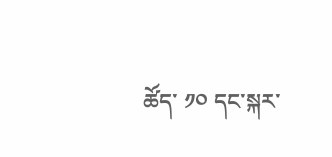ཚོད་ ༡༠ དང་སྐར་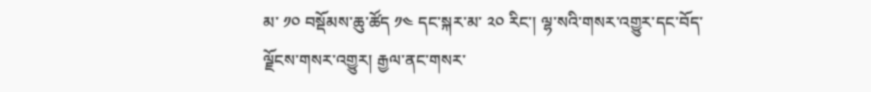མ་ ༡༠ བསྡོམས་ཆུ་ཚོད ༡༤ དང་སྐར་མ་ ༢༠ རིང་། ལྷ་སའི་གསར་འགྱུར་དང་བོད་ལྗོངས་གསར་འགྱུར། རྒྱལ་ནང་གསར་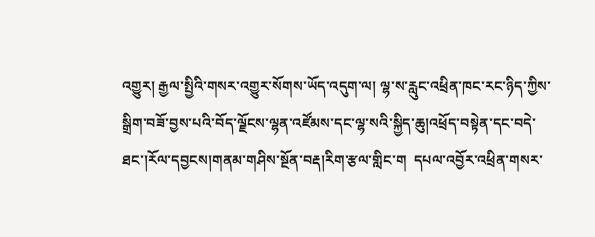འགྱུར། རྒྱལ་སྤྱིའི་གསར་འགྱུར་སོགས་ཡོད་འདུག་ལ། ལྷ་ས་རླུང་འཕྲིན་ཁང་རང་ཉིད་ཀྱིས་སྒྲིག་བཟོ་བྱས་པའི་བོད་ལྗོངས་ལྷན་འཛོམས་དང་ལྷ་སའི་སྐྱིད་ཆུ།འཕྲོད་བསྟེན་དང་བདེ་ཐང་།རོལ་དབྱངས།གནམ་གཤིས་སྔོན་བརྡ།རིག་རྩལ་གླིང་ག  དཔལ་འབྱོར་འཕྲིན་གསར་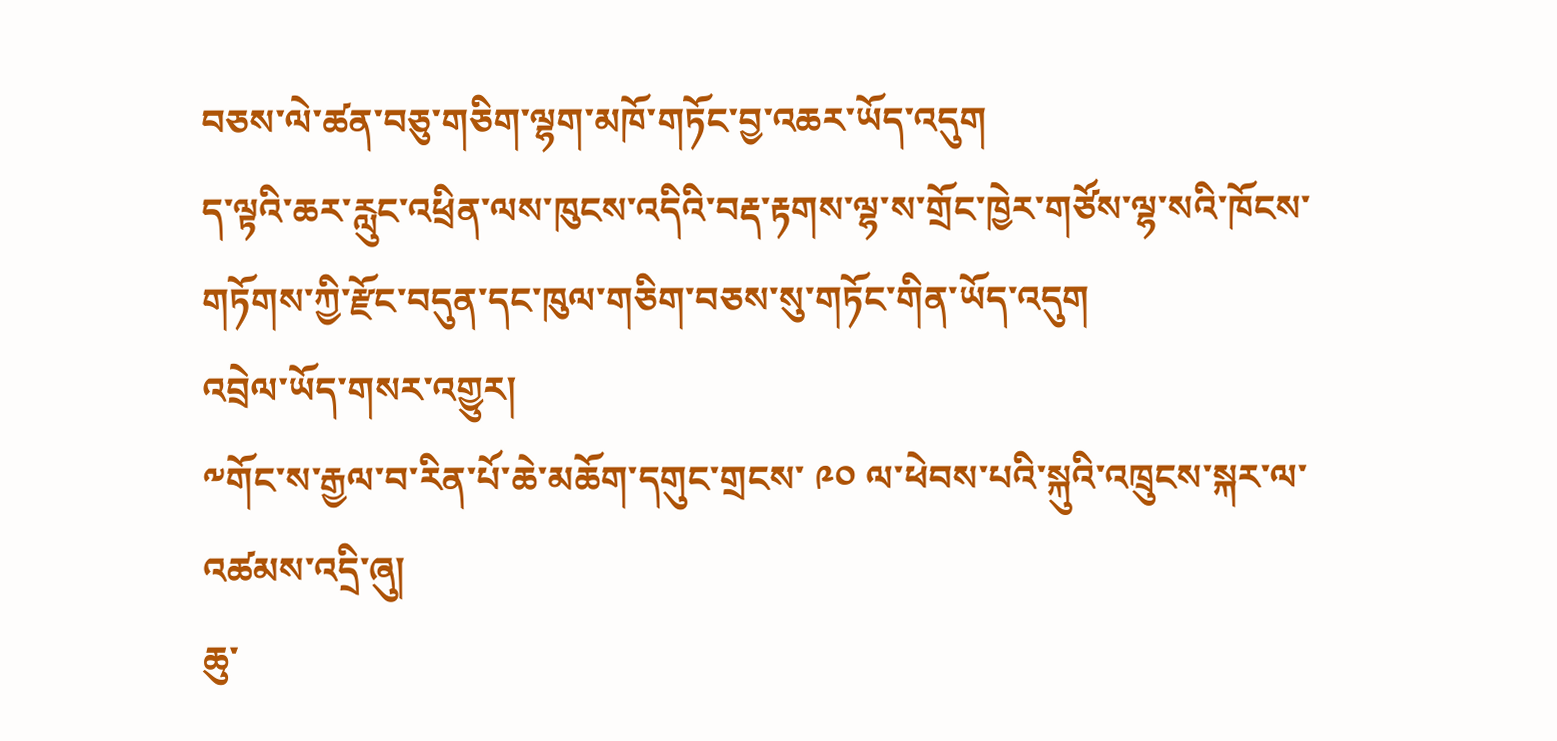བཅས་ལེ་ཚན་བཅུ་གཅིག་ལྷག་མཁོ་གཏོང་བྱ་འཆར་ཡོད་འདུག
ད་ལྟའི་ཆར་རླུང་འཕྲིན་ལས་ཁུངས་འདིའི་བརྡ་རྟགས་ལྷ་ས་གྲོང་ཁྱེར་གཙོས་ལྷ་སའི་ཁོངས་གཏོགས་ཀྱི་རྫོང་བདུན་དང་ཁུལ་གཅིག་བཅས་སུ་གཏོང་གིན་ཡོད་འདུག
འབྲེལ་ཡོད་གསར་འགྱུར།
༸གོང་ས་རྒྱལ་བ་རིན་པོ་ཆེ་མཆོག་དགུང་གྲངས་ ༩༠ ལ་ཕེབས་པའི་སྐུའི་འཁྲུངས་སྐར་ལ་འཚམས་འདྲི་ཞུ།
ཆུ་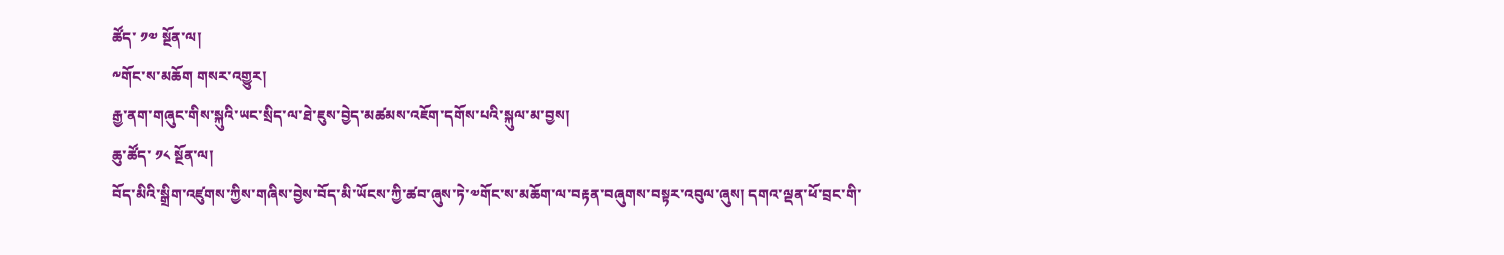ཚོད་ ༡༧ སྔོན་ལ།
༸གོང་ས་མཆོག གསར་འགྱུར།
རྒྱ་ནག་གཞུང་གིས་སྐུའི་ཡང་སྲིད་ལ་ཐེ་ཇུས་བྱེད་མཚམས་འཇོག་དགོས་པའི་སྐུལ་མ་བྱས།
ཆུ་ཚོད་ ༡༨ སྔོན་ལ།
བོད་མིའི་སྒྲིག་འཛུགས་ཀྱིས་གཞིས་བྱེས་བོད་མི་ཡོངས་ཀྱི་ཚབ་ཞུས་ཏེ་༧གོང་ས་མཆོག་ལ་བརྟན་བཞུགས་བསྟར་འབུལ་ཞུས། དགའ་ལྡན་ཕོ་བྲང་གི་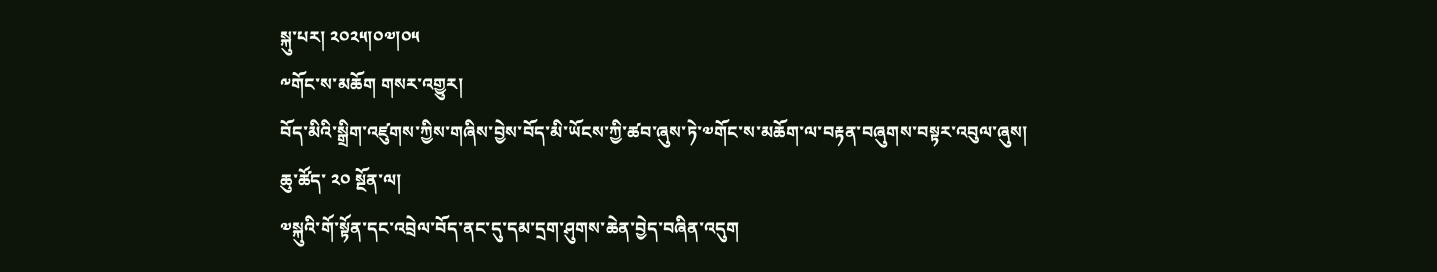སྐུ་པར། ༢༠༢༥།༠༧།༠༥
༸གོང་ས་མཆོག གསར་འགྱུར།
བོད་མིའི་སྒྲིག་འཛུགས་ཀྱིས་གཞིས་བྱེས་བོད་མི་ཡོངས་ཀྱི་ཚབ་ཞུས་ཏེ་༧གོང་ས་མཆོག་ལ་བརྟན་བཞུགས་བསྟར་འབུལ་ཞུས།
ཆུ་ཚོད་ ༢༠ སྔོན་ལ།
༧སྐུའི་གོ་སྟོན་དང་འབྲེལ་བོད་ནང་དུ་དམ་དྲག་ཤུགས་ཆེན་བྱེད་བཞིན་འདུག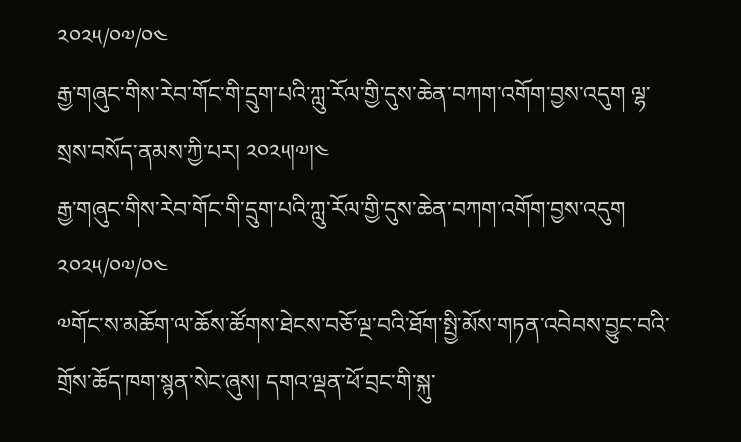༢༠༢༥/༠༧/༠༤
རྒྱ་གཞུང་གིས་རེབ་གོང་གི་དྲུག་པའི་ཀླུ་རོལ་གྱི་དུས་ཆེན་བཀག་འགོག་བྱས་འདུག ལྷ་སྲས་བསོད་ནམས་ཀྱི་པར། ༢༠༢༥།༧།༤
རྒྱ་གཞུང་གིས་རེབ་གོང་གི་དྲུག་པའི་ཀླུ་རོལ་གྱི་དུས་ཆེན་བཀག་འགོག་བྱས་འདུག
༢༠༢༥/༠༧/༠༤
༧གོང་ས་མཆོག་ལ་ཆོས་ཚོགས་ཐེངས་བཅོ་ལྔ་བའི་ཐོག་སྤྱི་མོས་གཏན་འབེབས་བྱུང་བའི་གྲོས་ཆོད་ཁག་སྙན་སེང་ཞུས། དགའ་ལྡན་ཕོ་བྲང་གི་སྐུ་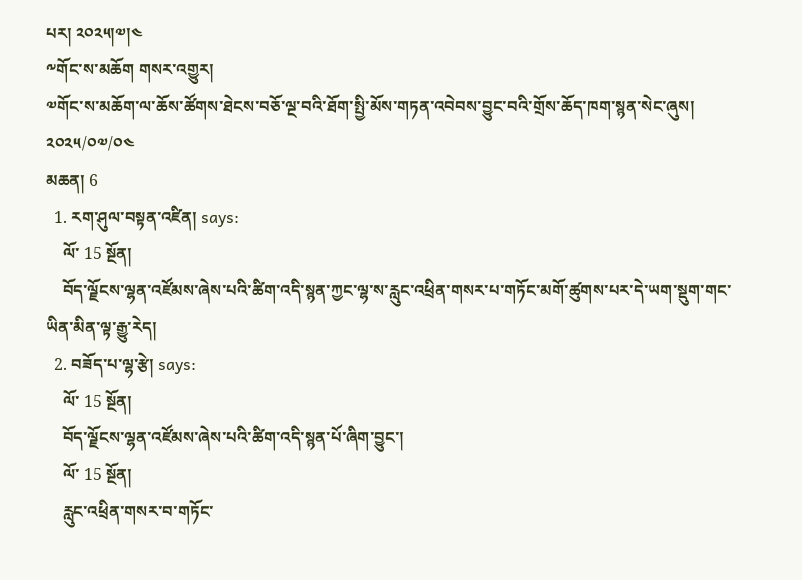པར། ༢༠༢༥།༧།༤
༸གོང་ས་མཆོག གསར་འགྱུར།
༧གོང་ས་མཆོག་ལ་ཆོས་ཚོགས་ཐེངས་བཅོ་ལྔ་བའི་ཐོག་སྤྱི་མོས་གཏན་འབེབས་བྱུང་བའི་གྲོས་ཆོད་ཁག་སྙན་སེང་ཞུས།
༢༠༢༥/༠༧/༠༤
མཆན། 6
  1. རག་ཤུལ་བསྟན་འཛིན། says:
    ལོ་ 15 སྔོན།
    བོད་ལྗོངས་ལྷན་འཛོམས་ཞེས་པའི་ཚིག་འདི་སྙན་ཀྱང་ལྷ་ས་རླུང་འཕྲིན་གསར་པ་གཏོང་མགོ་ཚུགས་པར་དེ་ཡག་སྡུག་གང་ཡིན་མིན་ལྟ་རྒྱུ་རེད།
  2. བཟོད་པ་ལྷ་རྩེ། says:
    ལོ་ 15 སྔོན།
    བོད་ལྗོངས་ལྷན་འཛོམས་ཞེས་པའི་ཚིག་འདི་སྙན་པོ་ཞིག་བྱུང་།
    ལོ་ 15 སྔོན།
    རླུང་འཕྲིན་གསར་བ་གཏོང་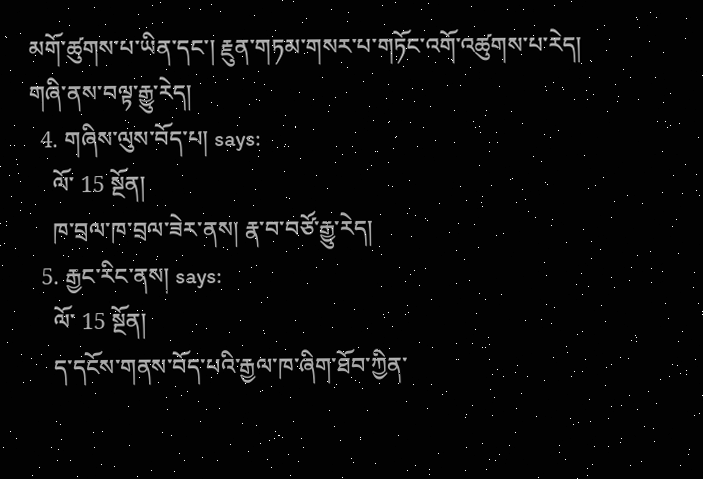མགོ་ཚུགས་པ་ཡིན་དང་། རྗུན་གཏམ་གསར་པ་གཏོང་འགོ་འཚུགས་པ་རེད། གཞི་ནས་བལྟ་རྒྱུ་རེད།
  4. གཞིས་ལུས་བོད་པ། says:
    ལོ་ 15 སྔོན།
    ཁ་བྲལ་ཁ་བྲལ་ཟེར་ནས། རྣ་བ་བཙོ་རྒྱུ་རེད།
  5. རྒྱང་རིང་ནས། says:
    ལོ་ 15 སྔོན།
    ད་དངོས་གནས་བོད་པའི་རྒྱལ་ཁ་ཞིག་ཐོབ་ཀྱིན་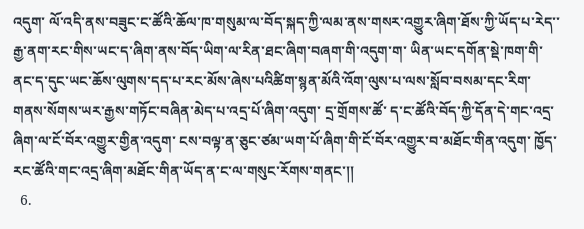འདུག་ ལོ་འདི་ནས་བཟུང་ང་ཚོའི་ཆོལ་ཁ་གསུམ་ལ་བོད་སྐད་ཀྱི་ལམ་ནས་གསར་འགྱུར་ཞིག་ཐོས་ཀྱི་ཡོད་པ་རེད་་རྒྱ་ནག་རང་གིས་ཡང་ད་ཞིག་ནས་བོད་ཡིག་ལ་རིན་ཐང་ཞིག་བཞག་གི་འདུག་ག་ ཡིན་ཡང་དགོན་སྡེ་ཁག་གི་ནང་ད་དུང་ཡང་ཆོས་ལུགས་དད་པ་རང་མོས་ཞེས་པའིཚིག་སྙན་མོའི་འོག་ལུས་པ་ལས་སློབ་བསམ་དང་རིག་གནས་སོགས་ཡར་རྒྱས་གཏོང་བཞིན་མེད་པ་འདྲ་པོ་ཞིག་འདུག་ དྲ་གྲོགས་ཚོ་ ད་ང་ཚོའི་བོད་ཀྱི་དོན་དེ་གང་འདྲ་ཞིག་ལ་ངོ་བོར་འགྱུར་གྱིན་འདུག་ ངས་བལྟ་ན་ཅུང་ཙམ་ཡག་པོ་ཞིག་གི་ངོ་བོར་འགྱུར་བ་མཐོང་གིན་འདུག་ ཁྱོད་རང་ཚོའི་གང་འདྲ་ཞིག་མཐོང་གིན་ཡོད་ན་ང་ལ་གསུང་རོགས་གནང་།།
  6.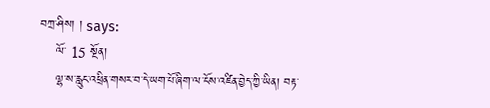བཀྲ་ཤིས། ། says:
    ལོ་ 15 སྔོན།
    ལྷ་ས་རླུང་འཕྲིན་གསར་བ་དེ་ཡག་པོ་ཞིག་ལ་ངོས་འཛིན་བྱེད་ཀྱི་ཡིན། བརྟ་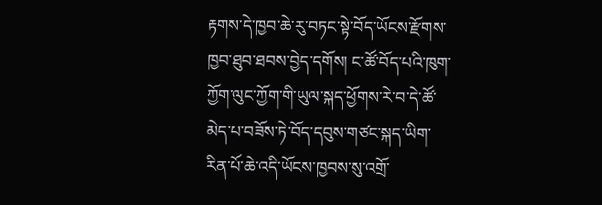རྟགས་དེ་ཁྱབ་ཆེ་རུ་བཏང་སྟེ་བོད་ཡོངས་རྫོགས་ཁྱབ་ཐུབ་ཐབས་བྱེད་དགོས། ང་ཚོ་བོད་པའི་ཁུག་ཀྱོག་ལུང་ཀྱོག་གི་ཡུལ་སྐད་ཕྱོགས་རེ་བ་དེ་ཚོ་མེད་པ་བཟོས་ཏེ་བོད་དབུས་གཙང་སྐད་ཡིག་རིན་པོ་ཆེ་འདི་ཡོངས་ཁྱབས་སུ་འགྲོ་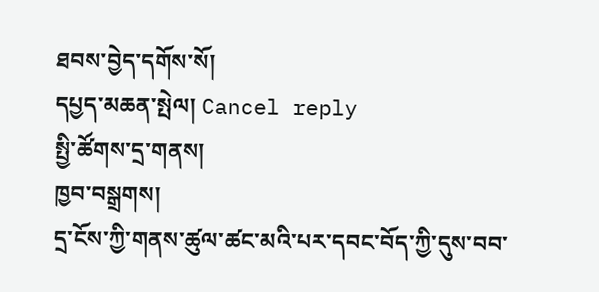ཐབས་བྱེད་དགོས་སོ།
དཔྱད་མཆན་སྤེལ། Cancel reply
སྤྱི་ཚོགས་དྲ་གནས།
ཁྱབ་བསྒྲགས།
དྲ་ངོས་ཀྱི་གནས་ཚུལ་ཚང་མའི་པར་དབང་བོད་ཀྱི་དུས་བབ་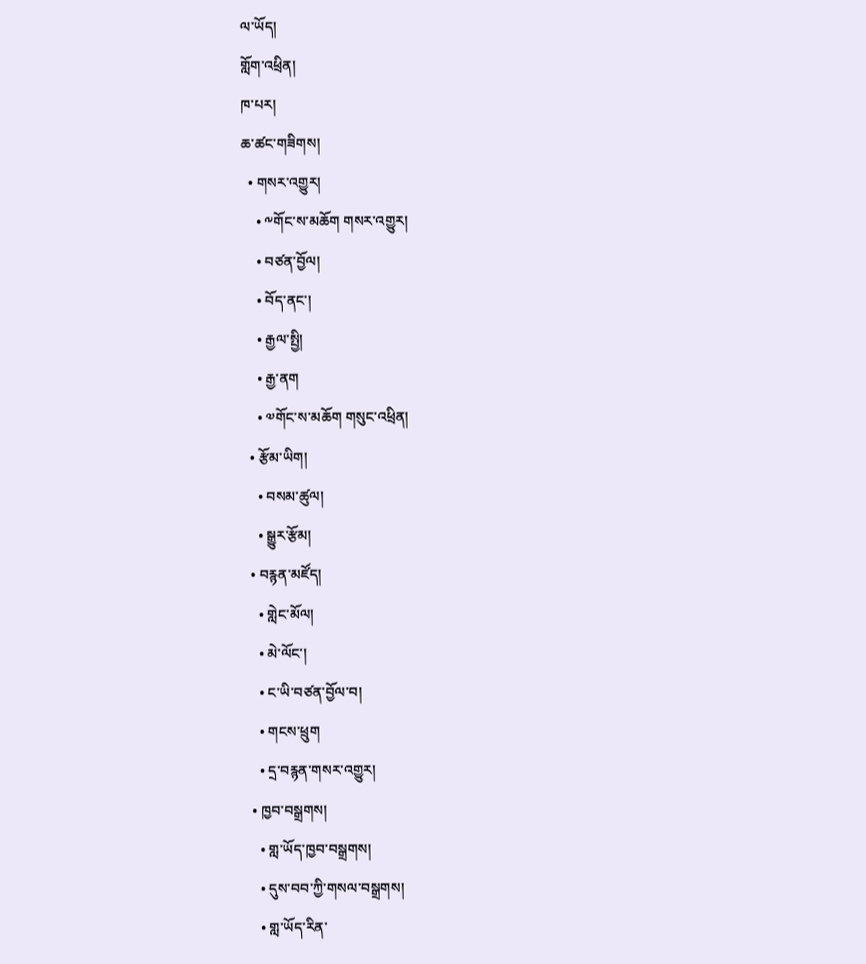ལ་ཡོད།
གློག་འཕྲིན།
ཁ་པར།
ཆ་ཚང་གཟིགས།
  • གསར་འགྱུར།
    • ༸གོང་ས་མཆོག གསར་འགྱུར།
    • བཙན་བྱོལ།
    • བོད་ནང་།
    • རྒྱལ་སྤྱི།
    • རྒྱ་ནག
    • ༧གོང་ས་མཆོག གསུང་འཕྲིན།
  • རྩོམ་ཡིག།
    • བསམ་ཚུལ།
    • སྒྱུར་རྩོམ།
  • བརྙན་མཛོད།
    • གླེང་མོལ།
    • མེ་ལོང་།
    • ང་ཡི་བཙན་བྱོལ་བ།
    • གངས་ཕྲུག
    • དྲ་བརྙན་གསར་འགྱུར།
  • ཁྱབ་བསྒྲགས།
    • གླ་ཡོད་ཁྱབ་བསྒྲགས།
    • དུས་བབ་ཀྱི་གསལ་བསྒྲགས།
    • གླ་ཡོད་རིན་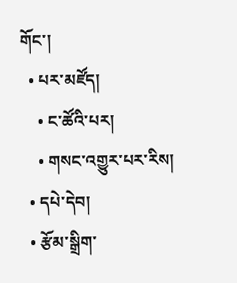གོང་།
  • པར་མཛོད།
    • ང་ཚོའི་པར།
    • གསང་འགྱུར་པར་རིས།
  • དཔེ་དེབ།
  • རྩོམ་སྒྲིག་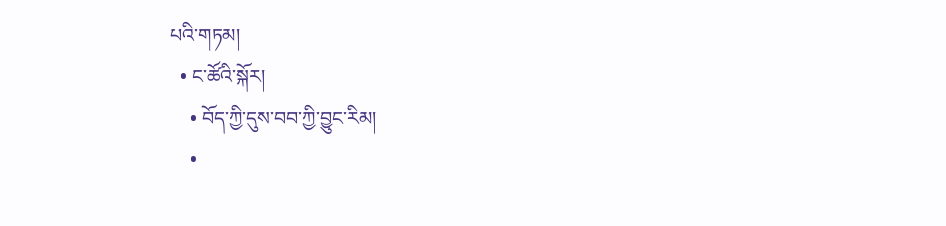པའི་གཏམ།
  • ང་ཚོའི་སྐོར།
    • བོད་ཀྱི་དུས་བབ་ཀྱི་བྱུང་རིམ།
    •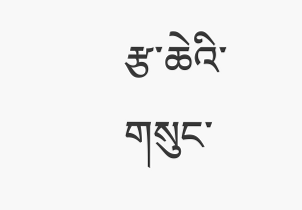རྩ་ཆེའི་གསུང་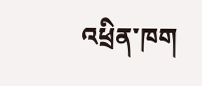འཕྲིན་ཁག